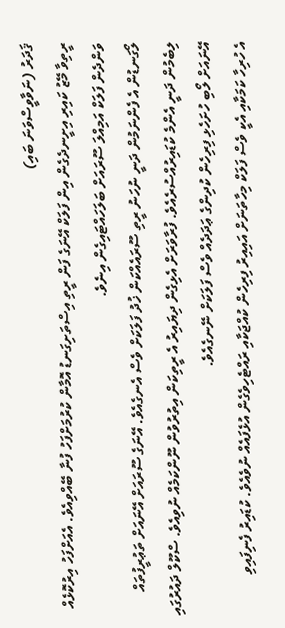ޤަދަރު (ނަވާވީސްވަނަ ބައި)
ރީތިވާ މޭޒު ކައިރި އިށީނދެގެން އިން ފަލަކް އޭނަގެ ފަން ރީތި އިސްތަށިގަނޑު އޮމާން ކުރުމަށްފަހު ފުނާ ބޭއްވިއެވެ. އެއަށްފަހު އިރުކޮޅެއް ވަންދެން ފަލަކް އަމިއްލަ ސޫރައަށް ބަލަހައްޓައިގެން އިނެވެ.
ލޯގަނޑުން އެ ފެންނަމުން ދަނީ ނުހަނު ރީތި ސޫރައެއްކަން ޚުދު ފަލަކަށް ވެސް އެނގެއެވެ. އޭނަގެ ސޫރައަށް އޭނައަށް ތަޢުރީފުތައް ލިބެމުން ދަނީ އެންމެ ކުޑައިރުއްސުރެއެވެ. ފުރާވަރަށް އެޅިގެން ދިޔައިރު އެ ރީތިކަން އިތުރުވުން ނޫންކަމެއް ނުވިއެވެ. ސްކޫލް ދައުރުގައި އޭނައަށް ލޯބި ހުށަހެޅި ފިރިހެން ކުދިންގެ ޢަދަދެއް ވެސް ފަލަކަށް ނޭނގެއެވެ.
އެ ހުރިހާ ކަމަކާއި އެކީ ވެސް ފަލަކް މިހާތަނަށް އައިއިރު ފިރިހެން ކުއްޖަކާއި ރައްޓެހިވެގެން އުޅެފައެއް ނުވެއެވެ. ކުޑައިރު ފެނިފައިވި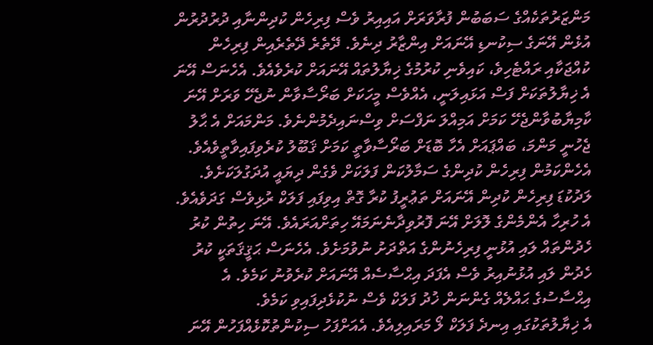މަންޒަރުތަކެއްގެ ސަބަބުން ފުރާވަރަށް އައިއިރު ވެސް ފިރިހެން ކުދިންނާއި ދުރުދުރުން އުޅެން އޭނަގެ ސިކުނޑި އޭނައަށް އިންޒާރު ދިނެވެ. ދޭތެރެ ދޭތެރެއިން ފިރިހެން ކުއްޖަކާއި ރައްޓެހިވެ، ކައިވެނި ކުރުމުގެ ޚިޔާލުތައް އޭނައަށް ކުރެވެއެވެ. އެހެނަސް އޭނަ އެ ޚިޔާލުތަކަށް ފަސް އަޅައިލަނީ، އެއްވެސް މީހަކަށް ބަރޯސާވާން ނުޖެހޭ ވަރަށް އޭނަ ކާމިޔާބުވާންޖެހޭ ކަމަށް އަމިއްލަ ނަފްސަށް ވިސްނައިދެމުންނެވެ. މަންމައަށް އެ ޙާލު ޖެހުނީ މަންމަ، ބައްޕައަށް އެހާ ބޮޑަށް ބަރޯސާވާތީ ކަމަށް ޤަބޫލު ކުރެވިފައިވާތީވެއެވެ.
އެހެންކަމުން ފިރިހެން ކުދިންގެ ސަމާލުކަން ފަލަކަށް ވެގެން ދިޔައީ އުދަގުލަކަށެވެ. ލަދުކުޑަ ފިރިހެން ކުދިން އޭނައަށް ތަޢުރީފު ކުރާ ގޮތް އިވިފައި ފަލަކް ރުޅިވެސް ގަދަވެއެވެ. އެ ހުރިހާ އެންމެންގެ ލޮލަށް އޭނަ ފޮރުވިދާނެނަމައޭ ހިތަށްއަރައެވެ. އޭނަ ހިތުން ކުރު ހެދުންތައް ލައި އުޅުނީ ފިރިހެނުންގެ އަތްދަށު ނުވުމަށެވެ. އެހެނަސް ޙަޤީޤަތަކީ ކުރު ހެދުން ލައި އުޅުނުއިރު ވެސް އެފަދަ އިޙްސާސެއް އޭނައަށް ކުރެވުނު ކަމެވެ. އެ އިޙްސާސުގެ ޙައްލެއް ގެންނަން ޚުދު ފަލަކް ވެސް ނުކުޅެދިފައިވި ކަމެވެ.
އެ ޚިޔާލުތަކުގައި އިނދެ ފަލަކް ލޯ މަރައިލިއެވެ. އެއަށްފަހު ސިކުންތުކޮޅެއްފަހުން އޭނަ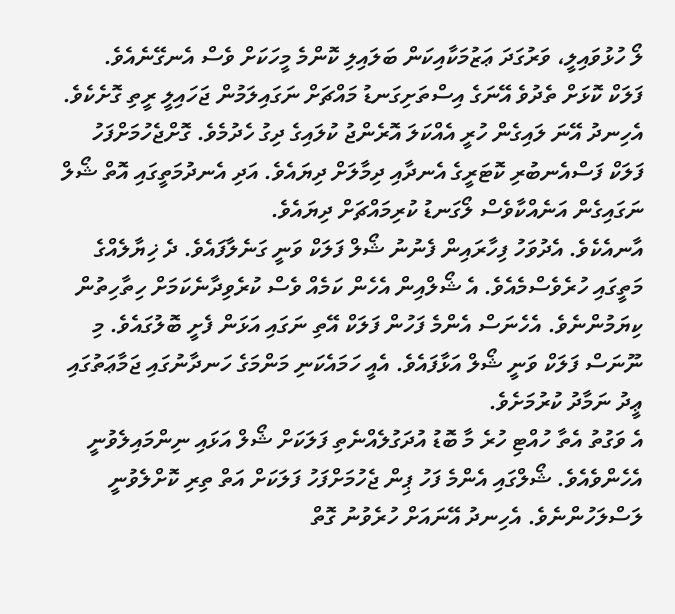ލޯ ހުޅުވައިލީ، ވަރުގަދަ ޢަޒުމަކާއިކަން ބަލައިލި ކޮންމެ މީހަކަށް ވެސް އެނގޭނެއެވެ.
ފަލަކް ކޮޅަށް ތެދުވެ އޭނަގެ އިސްތަށިގަނޑު މައްޗަށް ނަގައިލަމުން ޖަހައިލީ ރީތި ގޮށެކެވެ. އެހިނދު އޭނަ ލައިގެން ހުރީ އެއްކަލަ އޮރެންޖު ކުލައިގެ ދިގު ހެދުމެވެ. ގޮށްޖެހުމަށްފަހު ފަލަކް ފަސްއެނބުރި ކޮޓަރީގެ އެނދާއި ދިމާލަށް ދިޔައެވެ. އަދި އެނދުމަތީގައި އޮތް ޝޯލް ނަގައިގެން އަނެއްކާވެސް ލޯގަނޑު ކުރިމައްޗަށް ދިޔައެވެ.
އާނއެކެވެ. އެދުވަހު ފިހާރައިން ފެނުނު ޝޯލް ފަލަކް ވަނީ ގަނެލާފައެވެ. ދެ ޚިޔާލެއްގެ މަތީގައި ހުރެވެސްމެއެވެ. އެ ޝޯލްއިން އެހެން ކަމެއް ވެސް ކުރެވިދާނެކަމަށް ހިތާހިތުން ކިޔަމުންނެވެ. އެހެނަސް އެންމެ ފަހުން ފަލަކް އޭތި ނަގައި އަޅަން ފެށީ ބޮލުގައެވެ. މި ނޫނަސް ފަލަކް ވަނީ ޝޯލް އަޅާފައެވެ. އެއީ ހަމައެކަނި މަންމަގެ ހަނދާނުގައި ޖަމާޢަތުގައި ޢީދު ނަމާދު ކުރުމަށެވެ.
އެ ވަގުތު އެތާ ހުއްޓި ހުރެ މާ ބޮޑު އުދަގުލެއްނެތި ފަލަކަށް ޝޯލް އަޅައި ނިންމައިލެވުނީ އެހެންވެއެވެ. ޝޯލްގައި އެންމެ ފަހު ޕިން ޖެހުމަށްފަހު ފަލަކަށް އަތް ތިރި ކޮށްލެވުނީ ލަސްލަހުންނެވެ. އެހިނދު އޭނައަށް ހުރެވުނު ގޮތް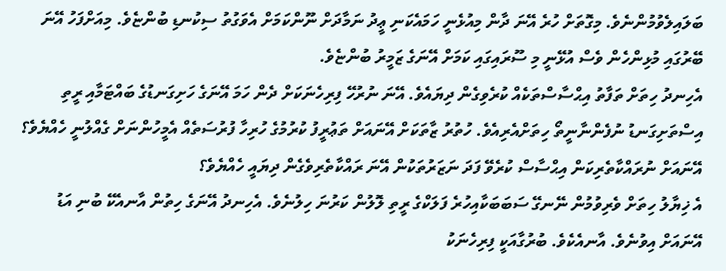ބަލައިލެވުމުންނެވެ. މިގޮތަށް ހުރެ އޭނަ ދާން މިއުޅެނީ ހަމައެކަނި ޢީދު ނަމާދަށް ނޫންކަމަށް އެވަގުތު ސިކުނޑި ބުންޏެވެ. މިއަށްފަހު އޭނަ ބޭރުގައި މުޅިންހެން ވެސް އުޅޭނީ މި ސޫރައިގައި ކަމަށް އޭނަގެ ޒަމީރު ބުންޏެވެ.
އެހިނދު ހިތަށް ތަފާތު އިޙްސާސްތަކެއް ކުރެވިގެން ދިޔައެވެ. އޭނަ ނުރުހޭ ފިރިހެނަކަށް ދެން ހަމަ އޭނަގެ ހަށިގަނޑުގެ ބައްޓަމާއި ރީތި އިސްތަށިގަނޑު ނުފެންނާނީތޯ ހިތަށްއެރިއެވެ. ހުތުރު ޒާތަކަށް އޭނައަށް ތަޢުރީފު ކުރުމުގެ ހުރިހާ ފުރުސަތެއް އެމީހުންނަށް ގެއްލުނީ ހެއްޔެވެ؟ އޭނައަށް ނުރައްކާތެރިކަން އިޙްސާސް ކުރެވޭ ފަދަ ނަޒަރުތަކުން އޭނަ ރައްކާތެރިވެގެން ދިޔައީ ހެއްޔެވެ؟
އެ ޚިޔާލު ހިތަށް ވެރިވުމުން ނޭނގޭ ސަބަބަކާއިހުރެ ފަލަކްގެ ރީތި ލޮލުން ކަރުނަ ހިލުނެވެ. އެހިނދު އޭނަގެ ހިތުން އާނއެކޭ ބުނި އަޑު އޭނައަށް އިވުނެވެ. އާނއެކެވެ. ބުރުގާއަކީ ފިރިހެނަކު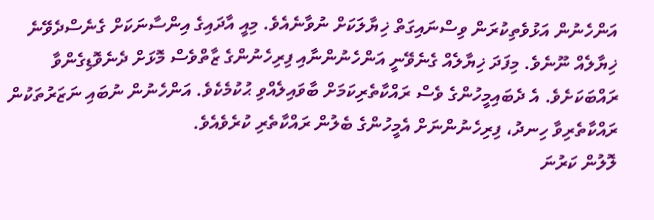އަންހެނުން އަޅުވެތިކުރަން ވިސްނައިގަތް ޚިޔާލަކަށް ނުވާނެއެވެ. މިއީ އާދައިގެ އިންސާނަކަށް ގެނެސްދެވޭނެ ޚިޔާލެއް ނޫނެވެ. މިފަދަ ޚިޔާލެއް ގެނެވޭނީ އަންހެނުންނާއި ފިރިހެނުންގެ ޒާތްވެސް މޮޅަށް ދެނެވޮޑިގެންވާ ރައްބަކަށެވެ. އެ ދެބައިމީހުންގެ ވެސް ރައްކާތެރިކަމަށް ބާވައިލެއްވި ޙުކުމެކެވެ. އަންހެނުން ނުބައި ނަޒަރުތަކުން ރައްކާތެރިވާ ހިނދު، ފިރިހެނުންނަށް އެމީހުންގެ ބެލުން ރައްކާތެރި ކުރެވެއެވެ.
ލޮލުން ކަރުނަ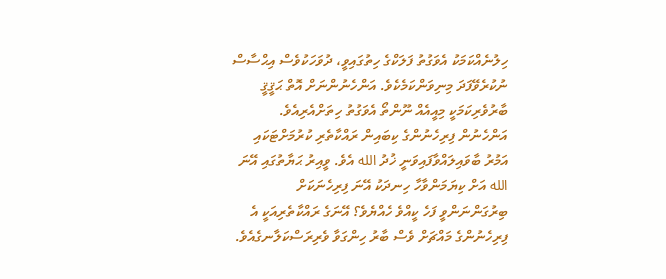ހިލުނެއްކަމަކު އެވަގުތު ފަލަކްގެ ހިތުގައިވީ، ދުވަހަކުވެސް އިޙްސާސް ނުކުރެވޭފަދަ މިނިވަންކަމެކެވެ. އަންހެނުންނަށް އޮތް ޙަޤީޤީ ބާރުވެރިކަމަކީ މިއީއެއް ނޫންތޯ އެވަގުތު ހިތަށްއެރިއެވެ. އަންހެނުން ފިރިހެނުންގެ ކިބައިން ރައްކާތެރި ކުރުމަށްޓަކައި އަމުރު ބާވައިލައްވާފައިވަނީ ޚުދު الله އެވެ. ވީއިރު ޙަޔާތުގައި އޭނަ الله އަށް ކިޔަމަންވާހާ ހިނދަކު އޭނަ ފިރިހެނަކަށް ބިރުގަންނަންވީ ފަހެ ކީއްވެ ހެއްޔެވެ؟ އޭނަގެ ރައްކާތެރިއަކީ އެ ފިރިހެނުންގެ މައްޗަށް ވެސް ބާރު ހިންގަވާ ވެރިރަސްކަލާނގެއެވެ.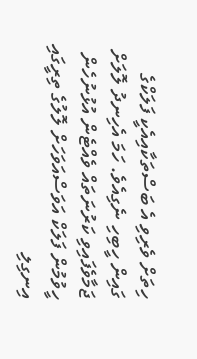ހިތަށް ވެރިވި އެ ބަސްތަކާއިއެކީ ފަލަކްގެ ގައިން ހީބިހި ނެގިއެވެ. ހަމަ އެހިނދު ލޮލަށް ޖަމާވެފައިވި ކަރުނަތައް ވެއްޓެން އުޅުނުހެން ހީވުމުން ފަލަކް އަވަސްއަވަހަށް ލޮލުގެ ތިރީގައި އިނގިލި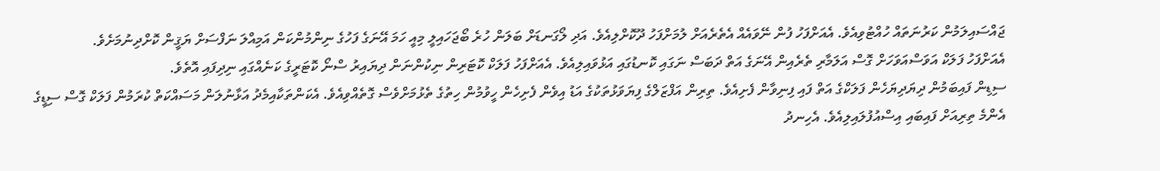ޖައްސައިލަމުން ކަރުނަތައް ހުއްޓުވިއެވެ. އެއަށްފަހު ފުން ނޭވައެއް އެތެރެއަށް ލުމަށްފަހު ދޫކޮށްލިއެވެ. އަދި ލޯގަނޑަށް ބަލަން ހުރެ ބޯޖަހައިލީ މިއީ ހަމަ އޭނަގެ ފަހުގެ ނިންމުންކަން އަމިއްލަ ނަފްސަށް ޔަޤީން ކޮށްދިނުމަށެވެ.
އެއަށްފަހު ފަލަކް އަވަސްއަވަހަށް ގޮސް އަލަމާރި ތެރެއިން އޭނަގެ އަތް ދަބަސް ނަގައި ކޮނޑުގައި އަޅުވައިލިއެވެ. އެއަށްފަހު ފަލަކް ކޮޓަރިން ނިކުންނަން ދިޔައިރު ސްނޯ ކޮޓަރީގެ ކަނެއްގައި ނިދިފައި އޮތެވެ.
ސިޑިން ފައިބަމުން ދިޔަދިޔަހެން ފަލަކްގެ އަތް ފައި ފިނިވާން ފެށިއެވެ. ތިރިން އަފްޒަލްގެ ފިޔަވަޅުތަކުގެ އަޑު އިވެން ފެށިހެން ހީވުމުން ހިތުގެ ތެޅުމަށްވެސް ގޮތެއްވިއެވެ. އެކަންތަކާއިމެދު އަޅާނުލަން މަސައްކަތް ކުރަމުން ފަލަކް ގޮސް ސިޑީގެ އެންމެ ތިރިއަށް ފައިބައި އިސްއުފުލައިލިއެވެ. އެހިނދު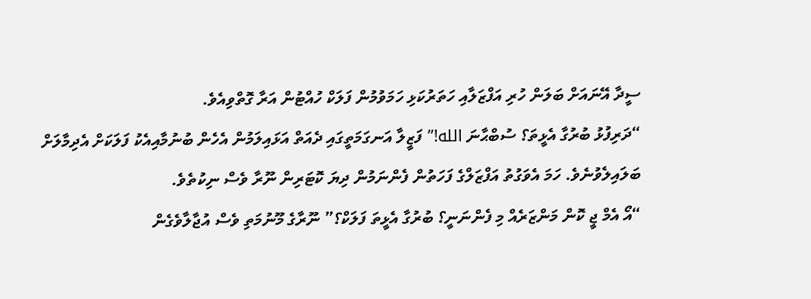ސީދާ އޭނައަށް ބަލަން ހުރި އަފްޒަލާއި ހަތަރުކަޅި ހަމަވުމުން ފަލަކް ހުއްޓުން އަރާ ގޮތްވިއެވެ.
“ދަރިފުޅު ބުރުގާ އެޅީތަ؟ ސުބްޙާނަ الله!” ފަޒީލާ އަނގަމަތީގައި ދެއަތް އަޅައިލަމުން އެހެން ބުނުމާއިއެކު ފަލަކަށް އެދިމާލަށް ބަލައިލެވުނެވެ. ހަމަ އެވަގުތު އަފްޒަލްގެ ފަހަތުން ފެންނަމުން ދިޔަ ކޮޓަރިން ނޫރާ ވެސް ނިކުތެވެ.
“އޯ އެމް ޖީ ކޮން މަންޒަރެއް މި ފެންނަނީ؟ ބުރުގާ އެޅީތަ ފަލަކް؟” ނޫރާގެ މޫނުމަތި ވެސް އުޖާލާވެގެން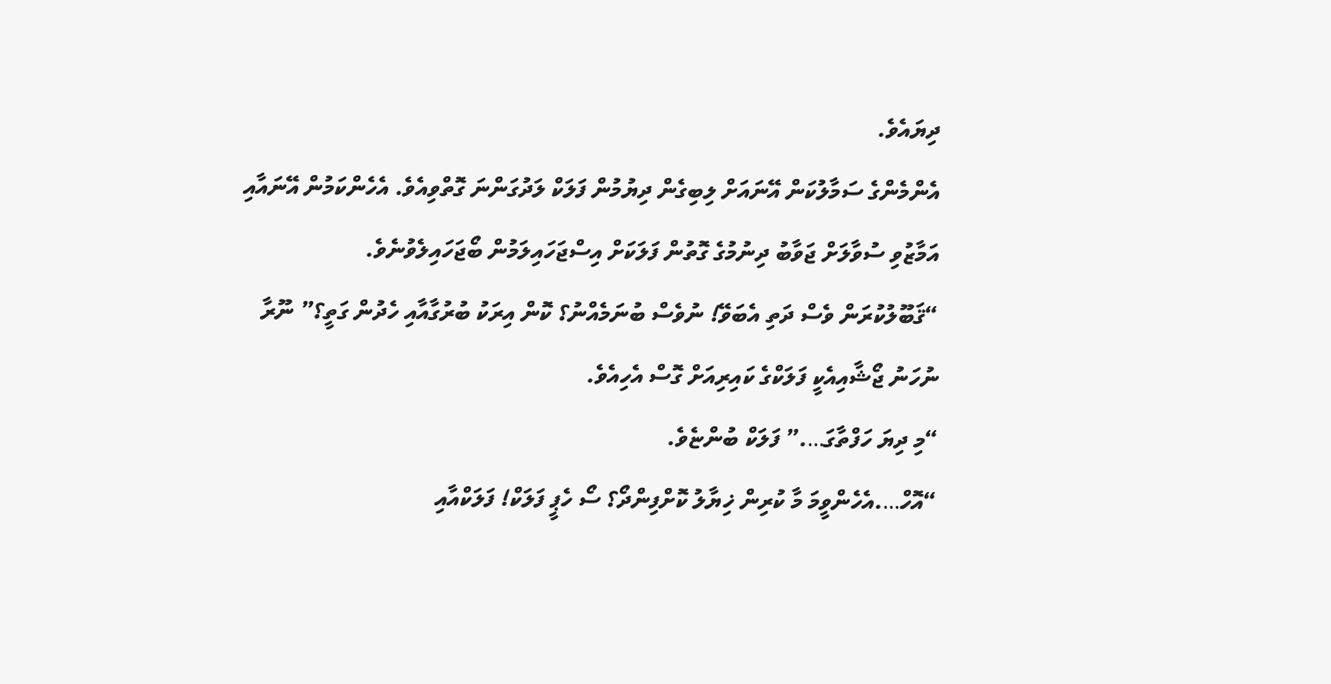ދިޔައެވެ.
އެންމެންގެ ސަމާލުކަން އޭނައަށް ލިބިގެން ދިޔުމުން ފަލަކް ލަދުގަންނަ ގޮތްވިއެވެ. އެހެންކަމުން އޭނައާއި އަމާޒުވި ސުވާލަށް ޖަވާބު ދިނުމުގެ ގޮތުން ފަލަކަށް އިސްޖަހައިލަމުން ބޯޖަހައިލެވުނެވެ.
“ޤަބޫލުކުރަން ވެސް ދަތި އެބަވޭ! ނުވެސް ބުނަމެއްނު؟ ކޮން އިރަކު ބުރުގާއާއި ހެދުން ގަތީ؟” ނޫރާ ނުހަނު ޖޯޝާއިއެކީ ފަލަކްގެ ކައިރިއަށް ގޮސް އެހިއެވެ.
“މި ދިޔަ ހަފްތާގަ….” ފަލަކް ބުންޏެވެ.
“އޮހް….އެހެންވީމަ މާ ކުރިން ޚިޔާލު ކޮށްފިންދޯ؟ ސޯ ހެޕީ ފަލަކް! ފަލަކްއާއި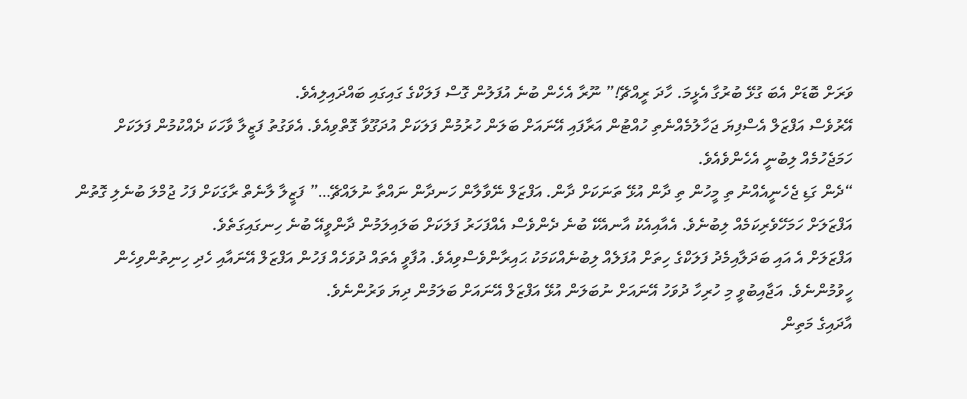ވަރަށް ބޮޑަށް އެބަ ގުޅޭ ބުރުގާ އެޅީމަ. ހާދަ ރީއްޗޭ!” ނޫރާ އެހެން ބުނެ އުފަލުން ގޮސް ފަލަކްގެ ގައިގައި ބައްދައިލިއެވެ.
އޭރުވެސް އަފްޒަލް އެސްފިޔަ ޖަހާލުމެއްނެތި ހުއްޓުން އަރާފައި އޭނައަށް ބަލަން ހުރުމުން ފަލަކަށް އުދަގޫވާ ގޮތްވިއެވެ. އެވަގުތު ފަޒީލާ ވާހަކަ ދެއްކުމުން ފަލަކަށް ހަމަޖެހުމެއް ލިބުނީ އެހެންވެއެވެ.
“ދެން ގަޑި ޖެހެނީއެއްނު ތި މީހުން ތި ދާން އުޅޭ ތަނަކަށް ދާން. އަފްޒަލް ނޭވާލާން ހަނދާން ނައްތާ ނުލައްޗޭ…” ފަޒީލާ ލާނެތް ރާގަކަށް ފަހު ޖުމްލަ ބުނެލި ގޮތުން އަފްޒަލަށް ހަމަހޭވެރިކަމެއް ލިބުނެވެ. އެއާއިއެކު އާނއެކޭ ބުނެ ދެންވެސް އެއްފަހަރު ފަލަކަށް ބަލައިލަމުން ދާންވީއޭ ބުނެ ހިނގައިގަތެވެ.
އަފްޒަލަށް އެ އައި ބަދަލާއިމެދު ފަލަކްގެ ހިތަށް އުފަލެއް ލިބުނެއްކަމަކު ޙައިރާންވެސްވިއެވެ. އުފާވީ އެތައް ދުވަހެއް ފަހުން އަފްޒަލް އޭނައާއި ހެދި ހިނިތުންވިހެން ހީވުމުންނެވެ. އަޖާއިބުވީ މި ހުރިހާ ދުވަހު އޭނައަށް ނުބަލަން އުޅޭ އަފްޒަލް އޭނައަށް ބަލަމުން ދިޔަ ވަރުންނެވެ.
އާދައިގެ މަތިން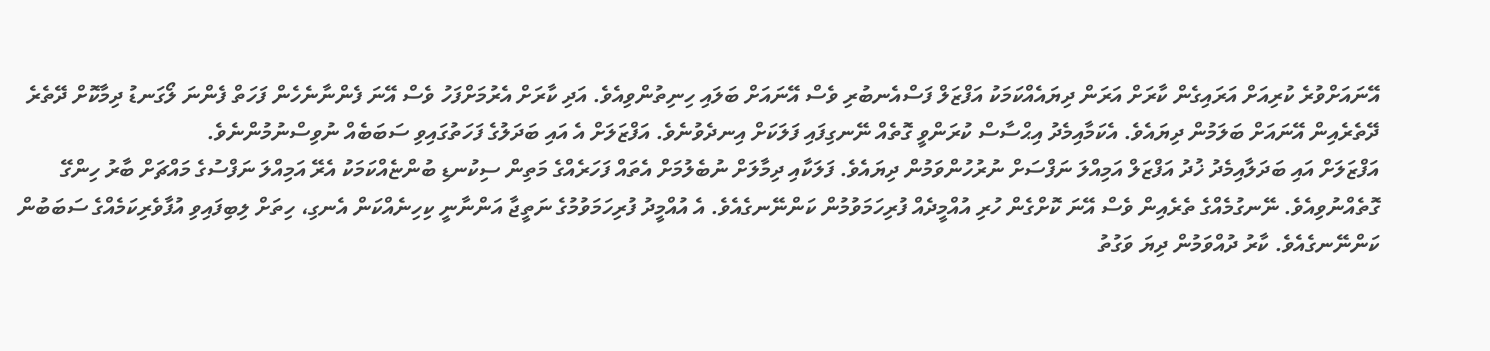އޭނައަށްވުރެ ކުރިއަށް އަރައިގެން ކާރަށް އަރަން ދިޔައެއްކަމަކު އަފްޒަލް ފަސްއެނބުރި ވެސް އޭނައަށް ބަލައި ހިނިތުންވިއެވެ. އަދި ކާރަށް އެރުމަށްފަހު ވެސް އޭނަ ފެންނާނެހެން ފަހަތް ފެންނަ ލޯގަނޑު ދިމާކޮށް ދޭތެރެ ދޭތެރެއިން އޭނައަށް ބަލަމުން ދިޔައެވެ. އެކަމާއިމެދު އިޙްސާސް ކުރަންވީ ގޮތެއް ނޭނގިފައި ފަލަކަށް އިނދެވުނެވެ. އަފްޒަލަށް އެ އައި ބަދަލުގެ ފަހަތުގައިވި ސަބަބެއް ނުވިސްނުމުންނެވެ.
އަފްޒަލަށް އައި ބަދަލާއިމެދު ޚުދު އަފްޒަލް އަމިއްލަ ނަފްސަށް ނުރުހުންވަމުން ދިޔައެވެ. ފަލަކާއި ދިމާލަށް ނުބެލުމަށް އެތައް ފަހަރެއްގެ މަތިން ސިކުނޑި ބުންޏެއްކަމަކު އެރޭ އަމިއްލަ ނަފްސުގެ މައްޗަށް ބާރު ހިންގޭ ގޮތެއްނުވިއެވެ. ނޭނގުމެއްގެ ތެރެއިން ވެސް އޭނަ ކޮށްގެން ހުރި އުއްމީދެއް ފުރިހަމަވުމުން ކަންނޭނގެއެވެ. އެ އުއްމީދު ފުރިހަމަވުމުގެ ނަތީޖާ އަންނާނީ ކިހިނެއްކަން އެނގި، ހިތަށް ލިބިފައިވި އުފާވެރިކަމެއްގެ ސަބަބުން ކަންނޭނގެއެވެ. ކާރު ދުއްވަމުން ދިޔަ ވަގުތު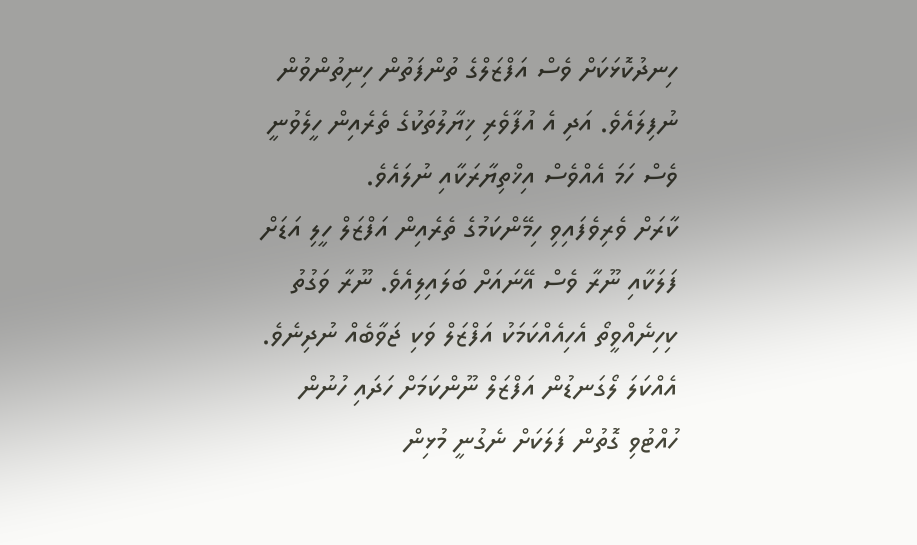ހިނދުކޮޅަކަށް ވެސް އަފްޒަލްގެ ތުންފަތުން ހިނިތުންވުން ނުފިލައެވެ. އަދި އެ އުފާވެރި ޚިޔާލުތަކުގެ ތެރެއިން ހީލެވުނީ ވެސް ހަމަ އެއްވެސް އިޚްތިޔާރަކާއި ނުލައެވެ.
ކާރަށް ވެރިވެފައިވި ހިމޭންކަމުގެ ތެރެއިން އަފްޒަލް ހީލި އަޑަށް ފަލަކާއި ނޫރާ ވެސް އޭނައަށް ބަލައިލިއެވެ. ނޫރާ ވަގުތު ކިހިނެއްވީތޯ އެހިއެއްކަމަކު އަފްޒަލް ވަކި ޖަވާބެއް ނުދިނެވެ. އެއްކަލަ ލޯގަނޑުން އަފްޒަލް ނޫންކަމަށް ހަދައި ހުނުން ހުއްޓުވި ގޮތުން ފަލަކަށް ނެގުނީ މުޅިން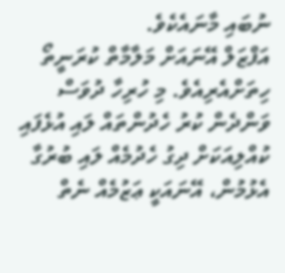ނުބައި މާނައެކެވެ.
އަފްޒަލް އޭނައަށް މަލާމާތް ކުރަނީތޯ ހިތަށްއެރިއެވެ. މި ހުރިހާ ދުވަސް ވަންދެން ކުރު ހެދުންތައް ލައި އުޅެފައި ކުއްލިއަކަށް ދިގު ހެދުމެއް ލައި ބުރުގާ އެޅުމުން، އޭނައަކީ ޢަޒުމެއް ނެތް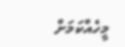މީހެއްކަމަށް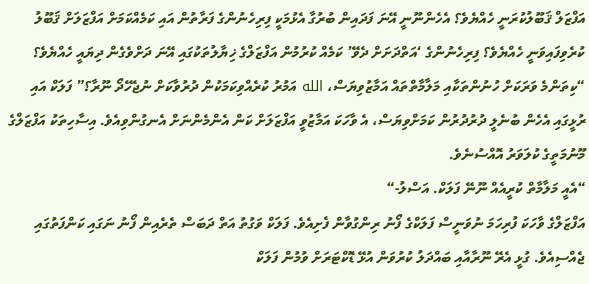އަފްޒަލް ޤަބޫލުކުރަނީ ހެއްޔެވެ؟ އެހެންނޫނީ އޭނަ ފަދައިން ބުރުގާ އެޅުމަކީ ފިރިހެނުންގެ ފަރާތުން އައި ކަމެއްކަމަށް އަފްޒަލަށް ޤަބޫލު ކުރެވިފައިވަނީ ހެއްޔެވެ؟ ފިރިހެނުންގެ ‘އަތްދަށަށް ދެވޭ’ ކަމެއް ކުރުމުން އަފްޒަލްގެ ޚިޔާލުތަކުގައި އޭނަ ދަށްވެގެން ދިޔައީ ހެއްޔެވެ؟
“ކިތަންމެ ވަރަކަށް ހުނުންތަކާއި މަލާމާތްތައް އަމާޒުވިޔަސް، الله އަމުރު ކުރެއްވިކަމަކުން ދުރުވާކަށް ނުޖެހޭދޯ ނޫރާ؟” ފަލަކް އައި ރުޅީގައި އެހެން ބުނެލީ ދުރުދުރުން ކަމަށްވިޔަސް، އެ ވާހަކަ އަމާޒުވީ އަފްޒަލަށް ކަން އެންމެންނަށް އެނގުންވިއެވެ. އިސާހިތަކު އަފްޒަލްގެ މޫނުމަތީގެ ކުލަވަރު އޮއްސުނެވެ.
“އެއީ މަލާމާތް ކުރީއެއް ނޫނޭ ފަލަކް. އަސްލު-“
އަފްޒަލްގެ ވާހަކަ ފުރިހަމަ ނުވަނީސް ފަލަކްގެ ފޯނު ރިންގުވާން ފެށިއެވެ. ފަލަކް ވަގުތު އަތް ދަބަސް ތެރެއިން ފޯނު ނަގައި ކަންފަތުގައި ޖެއްސިއެވެ. ގުޅީ އެރޭ ނޫރާއާއި ބައްދަލު ކުރުވަން އުޅޭ ޑޮކްޓަރަށް ވުމުން ފަލަކް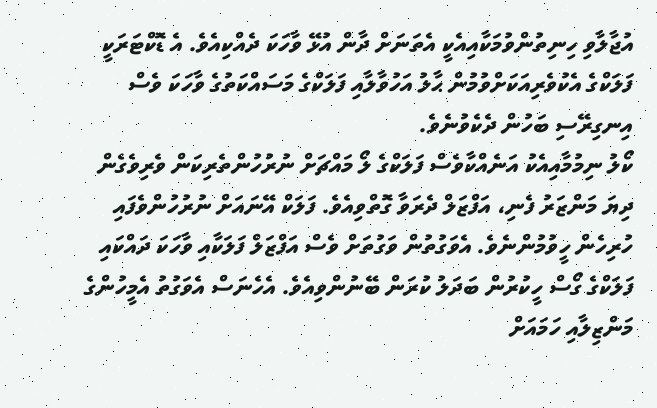އުޖާލާވި ހިނިތުންވުމަކާއިއެކީ އެތަނަށް ދާން އުޅޭ ވާހަކަ ދެއްކިއެވެ. އެ ޑޮކްޓަރަކީ ފަލަކްގެ އެކުވެރިއަކަށްވުމުން ޙާލު އަހުވާލާއި ފަލަކްގެ މަސައްކަތުގެ ވާހަކަ ވެސް އިނގިރޭސި ބަހުން ދެކެވުނެވެ.
ކޯލު ނިމުމާއިއެކު އަނެއްކާވެސް ފަލަކްގެ ލޯ މައްޗަށް ނުރުހުންތެރިކަން ވެރިވެގެން ދިޔަ މަންޒަރު ފެނި، އަފްޒަލް ދެރަވާ ގޮތްވިއެވެ. ފަލަކް އޭނައަށް ނުރުހުންވެފައި ހުރިހެން ހީވުމުންނެވެ. އެވަގުތުން ވަގުތަށް ވެސް އަފްޒަލް ފަލަކާއި ވާހަކަ ދައްކައި ފަލަކްގެ ގޯސް ހީކުރުން ބަދަލު ކުރަން ބޭނުންވިއެވެ. އެހެނަސް އެވަގުތު އެމީހުންގެ މަންޒިލާއި ހަމައަށް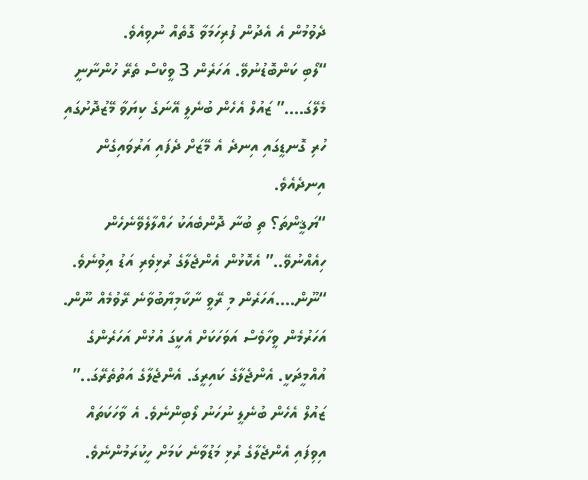ދެވުމުން އެ އެދުން ފުރިހަމަވާ ގޮތެއް ނުވިއެވެ.
“ލޯބި ކަންބޮޑުނުވޭ. އަހަރެން 3 ވީކްސް ތެރޭ ހުންނާނީ މެލޭގަ….” ޒައުލް އެހެން ބުނެލީ އޭނަގެ ކިޔަވާ މޭޒުދޮށުގައި ހުރި ގޮނޑީގައި އިނދެ އެ މޭޒަށް ދެފައި އަރުވައިގެން އިނދެއެވެ.
“ޔަޤީންތަ؟ ތި ބުނާ ދޮންބެއަކު ހައްލާލެވޭނެހެން ހިއެއްނުވޭ..” އެކޮޅުން އެންޖެލާގެ ރުޅިވެރި އަޑު އިވުނެވެ.
“ނޫން….އަހަރެން މި ރޭވީ ނާކާމިޔާބުވާނެ ރޭވުމެއް ނޫން. އަހަރުމެން ވީހާވެސް އަވަހަކަށް އެކީގަ އުޅުން އަހަރެންގެ އުއްމީދަކީ. އެންޖެލާގެ ކައިރީގަ. އެންޖެލާގެ އަތުތެރޭގަ..” ޒައުލް އެހެން ބުނެލީ ނުހަނު ލޯބިންނެވެ. އެ ވާހަކަތައް އިވިފައި އެންޖެލާގެ ރުޅި މަޑުވާނެ ކަމަށް ހީކުރަމުންނެވެ.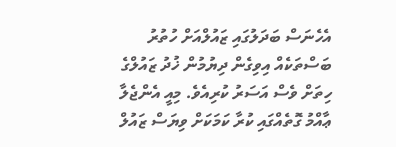އެހެނަސް ބަދަލުގައި ޒައުލްއަށް ހުތުރު ބަސްތަކެއް އިވިގެން ދިޔުމުން ޚުދު ޒައުލްގެ ހިތަށް ވެސް އަސަރު ކުރިއެވެ. މިއީ އެންޖެލާ ޢާއްމު ގޮތެއްގައި ކުރާ ކަމަކަށް ވިޔަސް ޒައުލް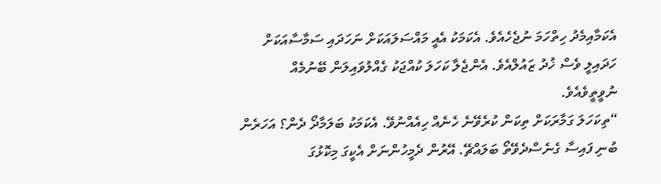އެކަމާއިމެދު ހިތްހަމަ ނުޖެހެއެވެ. އެކަމަކު އެއީ މައްސަލައަކަށް ނަހަދައި ސަމާސާއަކަށް ހަދައިލީ ވެސް ޚުދު ޒައުލްއެވެ. އެންޖެލާ ކަހަލަ ކުއްޖަކު ގެއްލުވައިލަން ބޭނުމެއް ނުވީތީވެއެވެ.
“ތިކަހަލަ ގަމާރަކަށް ތިކަން ކުރެވޭނެ ހެނެއް ހިއެއްނުވޭ. އެކަމަކު ބަލަމާދޯ ދެން؟ އަހަރެން ބުނި ފައިސާ ގެނެސްދެވޭތޯ ބަލައްޗޭ. އޭރުން ދެމީހުންނަށް އެކީގަ މިކޮޅުގަ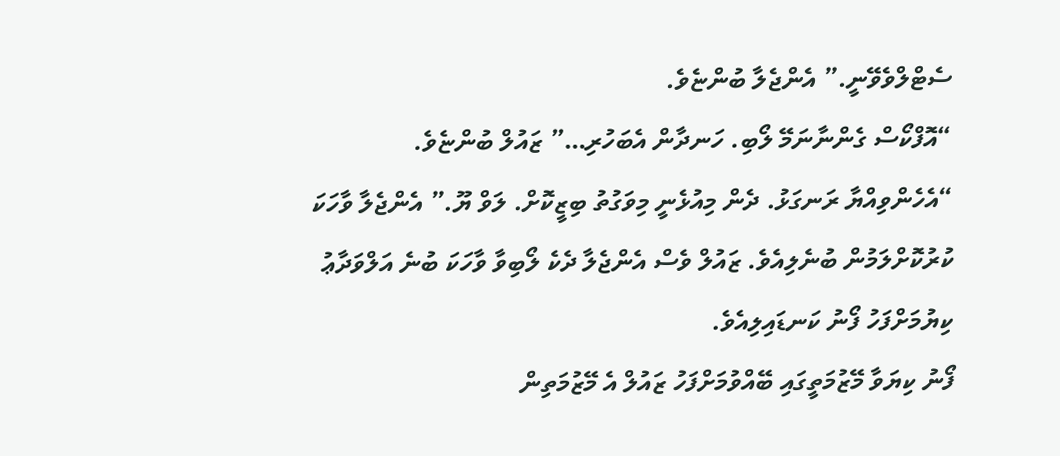ސެޓްލްވެވޭނީ.” އެންޖެލާ ބުންޏެވެ.
“އޮފްކޯސް ގެންނާނަމޭ ލޯބި. ހަނދާން އެބަހުރި…” ޒައުލް ބުންޏެވެ.
“އެހެންވިއްޔާ ރަނގަޅު. ދެން މިއުޅެނީ މިވަގުތު ބިޒީކޮށް. ލަވް ޔޫ.” އެންޖެލާ ވާހަކަ ކުރުކޮށްލަމުން ބުނެލިއެވެ. ޒައުލް ވެސް އެންޖެލާ ދެކެ ލޯބިވާ ވާހަކަ ބުނެ އަލްވަދާޢު ކިޔުމަށްފަހު ފޯނު ކަނޑައިލިއެވެ.
ފޯނު ކިޔަވާ މޭޒުމަތީގައި ބޭއްވުމަށްފަހު ޒައުލް އެ މޭޒުމަތިން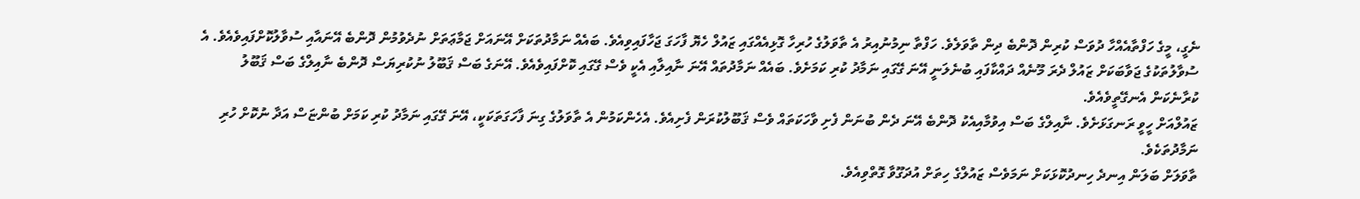ނެގީ، މީގެ ހަފްތާއެއްހާ ދުވަސް ކުރިން ދޮންބެ ދިން ތާވަލެވެ. ހަފްތާ ނިމުނުއިރު އެ ތާވަލުގެ ހުރިހާ ގޮޅިއެއްގައި ޒައުލް ހެޔޮ ފާހަގަ ޖަހާފައިވިއެވެ. ބައެއް ނަމާދުތަކަށް އޭނައަށް ޖަމާޢަތަށް ނުދެވުމުން ދޮންބެ އޭނައާއި ސުވާލުކޮށްފައިވެއެވެ. އެ ސުވާލުތަކުގެ ޖަވާބަކަށް ޒައުލް ދެރަ މޫނެއް ދައްކާފައި ބުނެލަނީ އޭނަ ގޭގައި ނަމާދު ކުރި ކަމަށެވެ. ބައެއް ނަމާދުތައް އޭނަ ނާއިލާއި އެކީ ވެސް ގޭގައި ކޮށްފައިވެއެވެ. އޭނަގެ ބަސް ޤަބޫލު ނުކުރިޔަސް ދޮންބެ ނާއިލްގެ ބަސް ޤަބޫލު ކުރާނެކަން އެނގޭތީވެއެވެ.
ޒައުލްއަށް ހީވީ ރަނގަޅަށެވެ. ނާއިލްގެ ބަސް އިވުމާއިއެކު ދޮންބެ އޭނަ ދެން ބުނަން ފެށި ވާހަކަތައް ވެސް ޤަބޫލުކުރަން ފެށިއެވެ. އެހެންކަމުން އެ ތާވަލުގެ ގިނަ ފާހަގަތަކަކީ، އޭނަ ގޭގައި ނަމާދު ކުރި ކަމަށް ބުންޏަސް އަދާ ނުކޮށް ހުރި ނަމާދުތަކެވެ.
ތާވަލަށް ބަލަން އިނދެ ހިނދުކޮޅަކަށް ނަމަވެސް ޒައުލްގެ ހިތަށް އުދަގޫވާ ގޮތްވިއެވެ.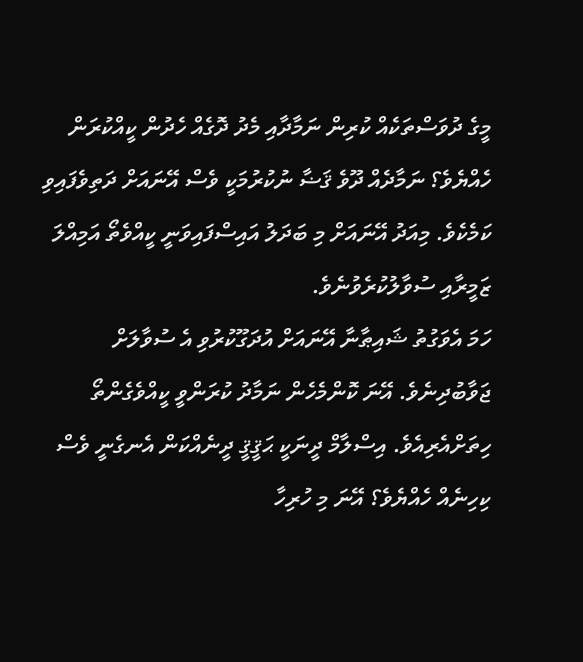މީގެ ދުވަސްތަކެއް ކުރިން ނަމާދާއި މެދު ދޮގެއް ހެދުން ކީއްކުރަން ހެއްޔެވެ؟ ނަމާދެއް ދޫވެ ޤަޟާ ނުކުރުމަކީ ވެސް އޭނައަށް ދަތިވެފައިވި ކަމެކެވެ. މިއަދު އޭނައަށް މި ބަދަލު އައިސްފައިވަނީ ކީއްވެތޯ އަމިއްލަ ޒަމީރާއި ސުވާލުކުރެވުނެވެ.
ހަމަ އެވަގުތު ޝައިޠާނާ އޭނައަށް އުދަގޫކުރުވި އެ ސުވާލަށް ޖަވާބުދިނެވެ. އޭނަ ކޮންމެހެން ނަމާދު ކުރަންވީ ކީއްވެގެންތޯ ހިތަށްއެރިއެވެ. އިސްލާމް ދީނަކީ ޙަޤީޤީ ދީނެއްކަން އެނގެނީ ވެސް ކިހިނެއް ހެއްޔެވެ؟ އޭނަ މި ހުރިހާ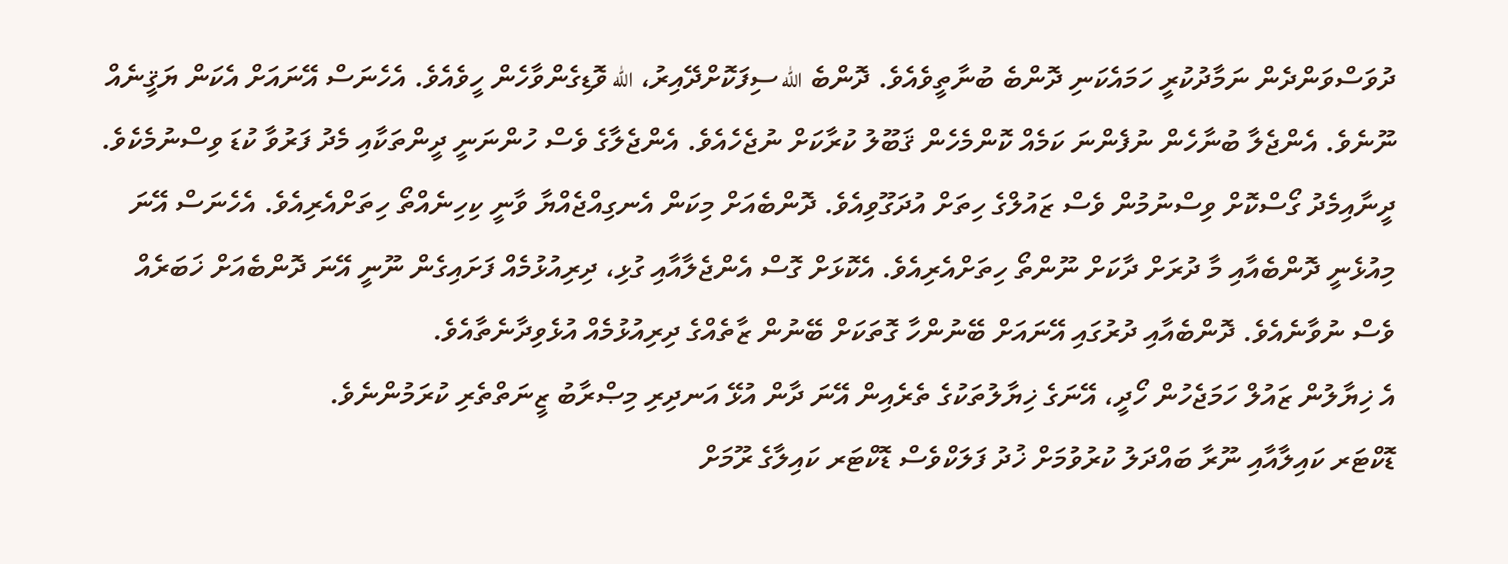ދުވަސްވަންދެން ނަމާދުކުރީ ހަމައެކަނި ދޮންބެ ބުނާތީވެއެވެ. ދޮންބެ الله ސިފަކޮށްދޭއިރު، الله ވޮޑިގެންވާހެން ހީވެއެވެ. އެހެނަސް އޭނައަށް އެކަން ޔަޤީނެއް ނޫނެވެ. އެންޖެލާ ބުނާހެން ނުފެންނަ ކަމެއް ކޮންމެހެން ޤަބޫލު ކުރާކަށް ނުޖެހެއެވެ. އެންޖެލާގެ ވެސް ހުންނަނީ ދީންތަކާއި މެދު ފަރުވާ ކުޑަ ވިސްނުމެކެވެ.
ދީނާއިމެދު ގޯސްކޮށް ވިސްނުމުން ވެސް ޒައުލްގެ ހިތަށް އުދަގޫވިއެވެ. ދޮންބެއަށް މިކަން އެނގިއްޖެއްޔާ ވާނީ ކިހިނެއްތޯ ހިތަށްއެރިއެވެ. އެހެނަސް އޭނަ މިއުޅެނީ ދޮންބެއާއި މާ ދުރަށް ދާކަށް ނޫންތޯ ހިތަށްއެރިއެވެ. އެކޮޅަށް ގޮސް އެންޖެލާއާއި ގުޅި، ދިރިއުޅުމެއް ފަށައިގެން ނޫނީ އޭނަ ދޮންބެއަށް ޚަބަރެއް ވެސް ނުވާނެއެވެ. ދޮންބެއާއި ދުރުގައި އޭނައަށް ބޭނުންހާ ގޮތަކަށް ބޭނުން ޒާތެއްގެ ދިރިއުޅުމެއް އުޅެވިދާނެތާއެވެ.
އެ ޚިޔާލުން ޒައުލް ހަމަޖެހުން ހޯދީ، އޭނަގެ ޚިޔާލުތަކުގެ ތެރެއިން އޭނަ ދާން އުޅޭ އަނދިރި މިޞްރާބު ޒީނަތްތެރި ކުރަމުންނެވެ.
ޑޮކްޓަރ ކައިލާއާއި ނޫރާ ބައްދަލު ކުރުވުމަށް ޚުދު ފަލަކްވެސް ޑޮކްޓަރ ކައިލާގެ ރޫމަށް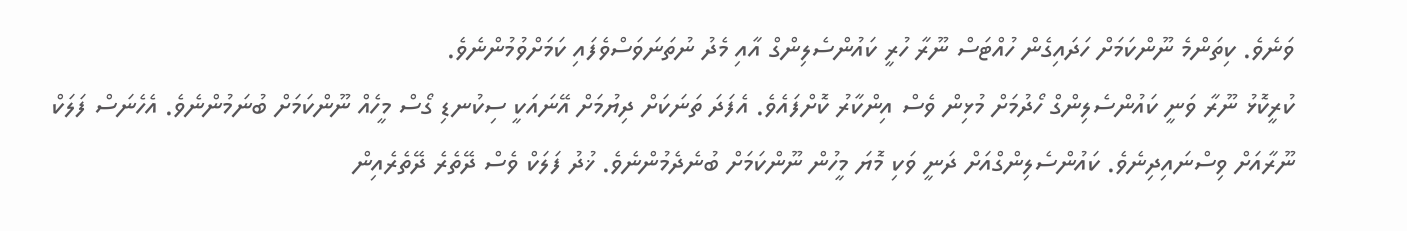ވަނެވެ. ކިތަންމެ ނޫންކަމަށް ހަދައިގެން ހުއްޓަސް ނޫރާ ހުރީ ކައުންސެލިންގް އާއި މެދު ނުތަނަވަސްވެފައި ކަމަށްވުމުންނެވެ.
ކުރީކޮޅު ނޫރާ ވަނީ ކައުންސެލިންގް ހޯދުމަށް މުޅިން ވެސް އިންކާރު ކޮށްފައެވެ. އެފަދަ ތަނަކަށް ދިޔުމަށް އޭނައަކީ ސިކުނޑި ގޯސް މީހެއް ނޫންކަމަށް ބުނަމުންނެވެ. އެހެނަސް ފަލަކް ނޫރާއަށް ވިސްނައިދިނެވެ. ކައުންސެލިންގްއަށް ދަނީ ވަކި މޮޔަ މީހުން ނޫންކަމަށް ބުނެދެމުންނެވެ. ޚުދު ފަލަކް ވެސް ދޭތެރެ ދޭތެރެއިން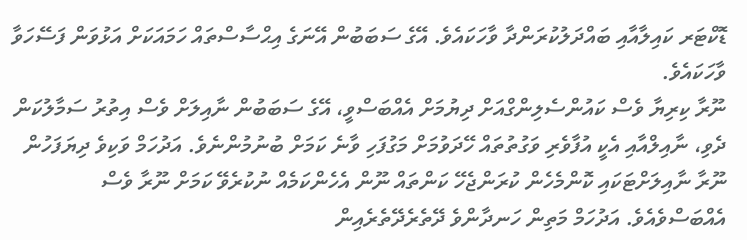ޑޮކްޓަރ ކައިލާއާއި ބައްދަލުކުރަންދާ ވާހަކައެވެ. އޭގެ ސަބަބުން އޭނަގެ އިޙްސާސްތައް ހަމައަކަށް އަޅުވަން ފަސޭހަވާ ވާހަކައެވެ.
ނޫރާ ކިރިޔާ ވެސް ކައުންސެލިންގްއަށް ދިޔުމަށް އެއްބަސްވީ، އޭގެ ސަބަބުން ނާއިލަށް ވެސް އިތުރު ސަމާލުކަން ދެވި، ނާއިލްއާއި އެކީ އުފާވެރި ވަގުތުތައް ހޭދަވުމަށް މަގުފަހި ވާނެ ކަމަށް ބުނުމުންނެވެ. އަދުހަމް ވަކިވެ ދިޔަފަހުން ނޫރާ ނާއިލަށްޓަކައި ކޮންމެހެން ކުރަންޖެހޭ ކަންތައް ނޫން އެހެންކަމެއް ނުކުރެވޭ ކަމަށް ނޫރާ ވެސް އެއްބަސްވެއެވެ. އަދުހަމް މަތިން ހަނދާންވެ ދޭތެރެދޭތެރެއިން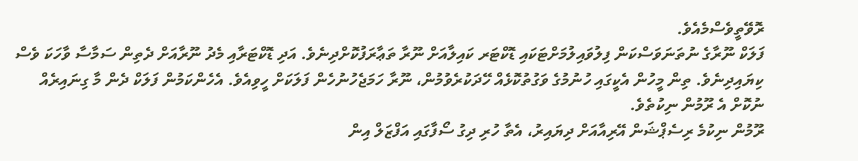ރޮވޭތީވެސްމެއެވެ.
ފަލަކް ނޫރާގެ ނުތަނަވަސްކަން ފިލުވައިލުމަށްޓަކައި ޑޮކްޓަރ ކައިލާއަށް ނޫރާ ތަޢާރަފުކޮށްދިނެވެ. އަދި ޑޮކްޓަރާއި މެދު ނޫރާއަށް ދެތިން ސަމާސާ ވާހަކަ ވެސް ކިޔައިދިނެވެ. ތިން މީހުން އެކީގައި ހުނުމުގެ ވަގުތުކޮޅެއް ހޭދަކުރެވުމުން، ނޫރާ ހަމަޖެހުނުހެން ފަލަކަށް ހީވިއެވެ. އެހެންކަމުން ފަލަކް ދެން މާ ގިނައިރެއް ނުކޮށް އެ ރޫމުން ނިކުތެވެ.
ރޫމުން ނިކުމެ ރިސެޕްޝަން އޭރިއާއަށް ދިޔައިރު، އެތާ ހުރި ދިގު ސޯފާގައި އަފްޒަލް އިން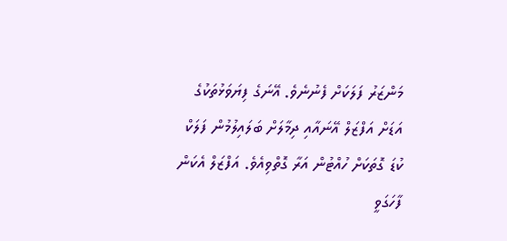މަންޒަރު ފަލަކަށް ފެނުނެވެ. އޭނަގެ ފިޔަވަޅުތަކުގެ އަޑަށް އަފްޒަލް އޭނައާއި ދިމާލަށް ބަލައިލުމުން ފަލަކް ކުޑަ ގޮތަކަށް ހުއްޓުން އަރާ ގޮތްވިއެވެ. އަފްޒަލް އެކަން ފާހަގަވީ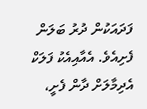ފަދައަކުން ދުރު ބަލަން ފެށިއެވެ. އެއާއިއެކު ފަލަކް އެދިމާލަށް ދާން ފެށީ،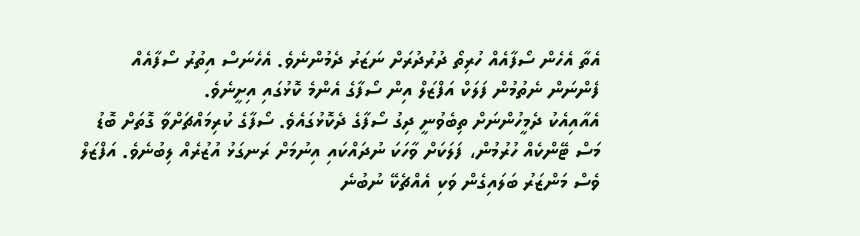އެތާ އެހެން ސޯފާއެއް ހުރިތޯ ދުރުދުރަށް ނަޒަރު ދެމުންނެވެ. އެހެނަސް އިތުރު ސޯފާއެއް ފެންނަން ނެތުމުން ފަލަކް އަފްޒަލް އިން ސޯފާގެ އެންމެ ކޮޅުގައި އިށީނެވެ.
އެއާއިއެކު ދެމީހުންނަށް ތިބެވުނީ ދިގު ސޯފާގެ ދެކޮޅުގައެވެ. ސޯފާގެ ކުރިމައްޗަށްވާ ގޮތަށް ބޮޑު މަސް ޓޭންކެއް ހުރުމުން، ފަލަކަށް ވާހަކަ ނުދައްކައި އިނުމަށް ރަނގަޅު އުޒުރެއް ލިބުނެވެ. އަފްޒަލް ވެސް މަންޒަރު ބަލައިގެން ވަކި އެއްޗެކޭ ނުބުނެ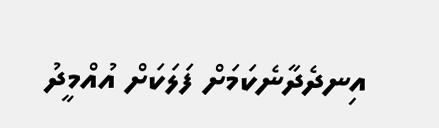އިނދެދާނެކަމަށް ފަލަކަށް އުއްމީދު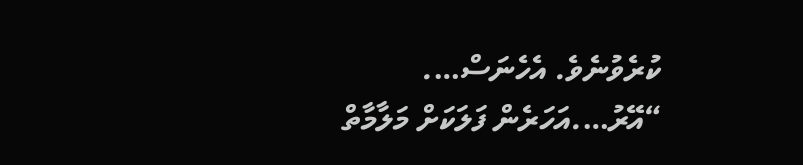ކުރެވުނެވެ. އެހެނަސް….
“އޭރު….އަހަރެން ފަލަކަށް މަލާމާތް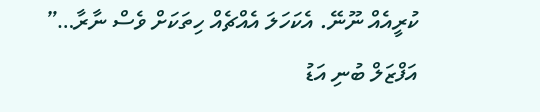ކުރީއެއް ނޫނޭ. އެކަހަލަ އެއްޗެއް ހިތަކަށް ވެސް ނާރާ…” އަފްޒަލް ބުނި އަޑު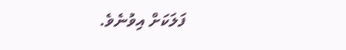ފަލަކަށް އިވުނެވެ.